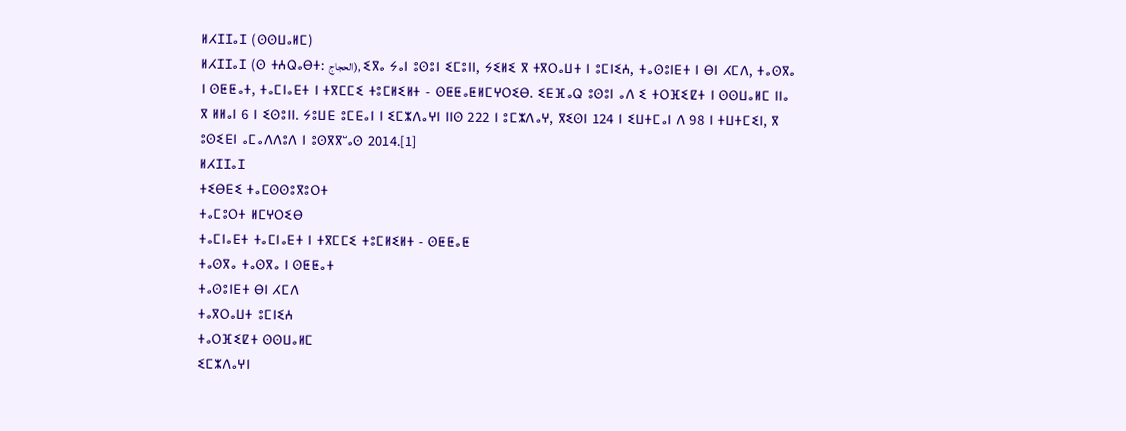ⵍⵃⵊⵊⴰⵊ (ⵙⵙⵡⴰⵍⵎ)
ⵍⵃⵊⵊⴰⵊ (ⵙ ⵜⵄⵕⴰⴱⵜ: الحجاج), ⵉⴳⴰ ⵢⴰⵏ ⵓⵙⵓⵏ ⵉⵎⵓⵏⵏ, ⵢⵉⵍⵉ ⴳ ⵜⴳⵔⴰⵡⵜ ⵏ ⵓⵎⵏⵉⵄ, ⵜⴰⵙⵓⵏⴹⵜ ⵏ ⴱⵏ ⵃⵎⴷ, ⵜⴰⵙⴳⴰ ⵏ ⵙⵟⵟⴰⵜ, ⵜⴰⵎⵏⴰⴹⵜ ⵏ ⵜⴳⵎⵎⵉ ⵜⵓⵎⵍⵉⵍⵜ - ⵙⵟⵟⴰⵟⵍⵎⵖⵔⵉⴱ. ⵉⴹⴼⴰⵕ ⵓⵙⵓⵏ ⴰⴷ ⵉ ⵜⵔⴼⵉⵇⵜ ⵏ ⵙⵙⵡⴰⵍⵎ ⵏⵏⴰ ⴳ ⵍⵍⴰⵏ 6 ⵏ ⵉⵙⵓⵏⵏ. ⵢⵓⵡⴹ ⵓⵎⴹⴰⵏ ⵏ ⵉⵎⵣⴷⴰⵖⵏ ⵏⵏⵙ 222 ⵏ ⵓⵎⵣⴷⴰⵖ, ⴳⵉⵙⵏ 124 ⵏ ⵉⵡⵜⵎⴰⵏ ⴷ 98 ⵏ ⵜⵡⵜⵎⵉⵏ, ⴳ ⵓⵙⵉⴹⵏ ⴰⵎⴰⴷⴷⵓⴷ ⵏ ⵓⵙⴳⴳⵯⴰⵙ 2014.[1]
ⵍⵃⵊⵊⴰⵊ
ⵜⵉⴱⴹⵉ ⵜⴰⵎⵙⵙⵓⴳⵓⵔⵜ
ⵜⴰⵎⵓⵔⵜ ⵍⵎⵖⵔⵉⴱ
ⵜⴰⵎⵏⴰⴹⵜ ⵜⴰⵎⵏⴰⴹⵜ ⵏ ⵜⴳⵎⵎⵉ ⵜⵓⵎⵍⵉⵍⵜ - ⵙⵟⵟⴰⵟ
ⵜⴰⵙⴳⴰ ⵜⴰⵙⴳⴰ ⵏ ⵙⵟⵟⴰⵜ
ⵜⴰⵙⵓⵏⴹⵜ ⴱⵏ ⵃⵎⴷ
ⵜⴰⴳⵔⴰⵡⵜ ⵓⵎⵏⵉⵄ
ⵜⴰⵔⴼⵉⵇⵜ ⵙⵙⵡⴰⵍⵎ
ⵉⵎⵣⴷⴰⵖⵏ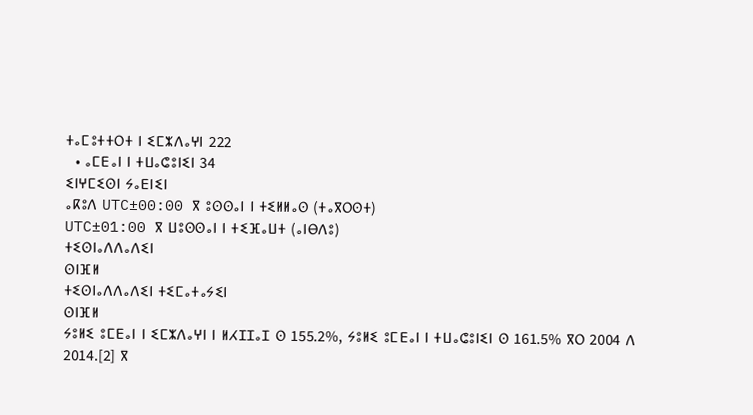ⵜⴰⵎⵓⵜⵜⵔⵜ ⵏ ⵉⵎⵣⴷⴰⵖⵏ 222
  • ⴰⵎⴹⴰⵏ ⵏ ⵜⵡⴰⵛⵓⵏⵉⵏ 34
ⵉⵏⵖⵎⵉⵙⵏ ⵢⴰⴹⵏⵉⵏ
ⴰⴽⵓⴷ UTC±00:00 ⴳ ⵓⵙⵙⴰⵏ ⵏ ⵜⵉⵍⵍⴰⵙ (ⵜⴰⴳⵔⵙⵜ)
UTC±01:00 ⴳ ⵡⵓⵙⵙⴰⵏ ⵏ ⵜⵉⴼⴰⵡⵜ (ⴰⵏⴱⴷⵓ)
ⵜⵉⵙⵏⴰⴷⴷⴰⴷⵉⵏ
ⵙⵏⴼⵍ
ⵜⵉⵙⵏⴰⴷⴷⴰⴷⵉⵏ ⵜⵉⵎⴰⵜⴰⵢⵉⵏ
ⵙⵏⴼⵍ
ⵢⵓⵍⵉ ⵓⵎⴹⴰⵏ ⵏ ⵉⵎⵣⴷⴰⵖⵏ ⵏ ⵍⵃⵊⵊⴰⵊ ⵙ 155.2%, ⵢⵓⵍⵉ ⵓⵎⴹⴰⵏ ⵏ ⵜⵡⴰⵛⵓⵏⵉⵏ ⵙ 161.5% ⴳⵔ 2004 ⴷ 2014.[2] ⴳ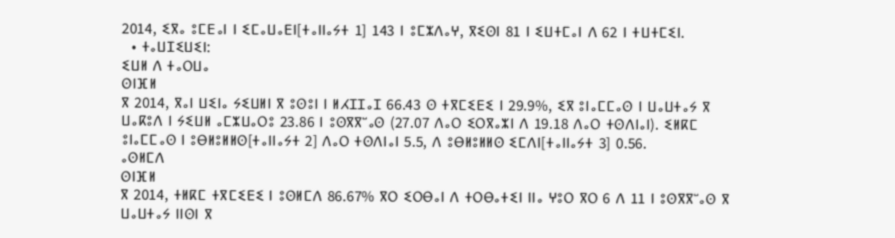2014, ⵉⴳⴰ ⵓⵎⴹⴰⵏ ⵏ ⵉⵎⴰⵡⴰⴹⵏ[ⵜⴰⵏⵏⴰⵢⵜ 1] 143 ⵏ ⵓⵎⵣⴷⴰⵖ, ⴳⵉⵙⵏ 81 ⵏ ⵉⵡⵜⵎⴰⵏ ⴷ 62 ⵏ ⵜⵡⵜⵎⵉⵏ.
  • ⵜⴰⵡⵊⵉⵡⵉⵏ:
ⵉⵡⵍ ⴷ ⵜⴰⵔⵡⴰ
ⵙⵏⴼⵍ
ⴳ 2014, ⴳⴰⵏ ⵡⵉⵏⴰ ⵢⵉⵡⵍⵏ ⴳ ⵓⵙⵓⵏ ⵏ ⵍⵃⵊⵊⴰⵊ 66.43 ⵙ ⵜⴳⵎⵉⴹⵉ ⵏ 29.9%, ⵉⴳ ⵓⵏⴰⵎⵎⴰⵙ ⵏ ⵡⴰⵡⵜⴰⵢ ⴳ ⵡⴰⴽⵓⴷ ⵏ ⵢⵉⵡⵍ ⴰⵎⵣⵡⴰⵔⵓ 23.86 ⵏ ⵓⵙⴳⴳⵯⴰⵙ (27.07 ⴷⴰⵔ ⵉⵔⴳⴰⵣⵏ ⴷ 19.18 ⴷⴰⵔ ⵜⵙⴷⵏⴰⵏ). ⵉⵍⴽⵎ ⵓⵏⴰⵎⵎⴰⵙ ⵏ ⵓⴱⵍⵓⵍⵍⵙ[ⵜⴰⵏⵏⴰⵢⵜ 2] ⴷⴰⵔ ⵜⵙⴷⵏⴰⵏ 5.5, ⴷ ⵓⴱⵍⵓⵍⵍⵙ ⵉⵎⴷⵏ[ⵜⴰⵏⵏⴰⵢⵜ 3] 0.56.
ⴰⵙⵍⵎⴷ
ⵙⵏⴼⵍ
ⴳ 2014, ⵜⵍⴽⵎ ⵜⴳⵎⵉⴹⵉ ⵏ ⵓⵙⵍⵎⴷ 86.67% ⴳⵔ ⵉⵔⴱⴰⵏ ⴷ ⵜⵔⴱⴰⵜⵉⵏ ⵏⵏⴰ ⵖⵓⵔ ⴳⵔ 6 ⴷ 11 ⵏ ⵓⵙⴳⴳⵯⴰⵙ ⴳ ⵡⴰⵡⵜⴰⵢ ⵏⵏⵙⵏ ⴳ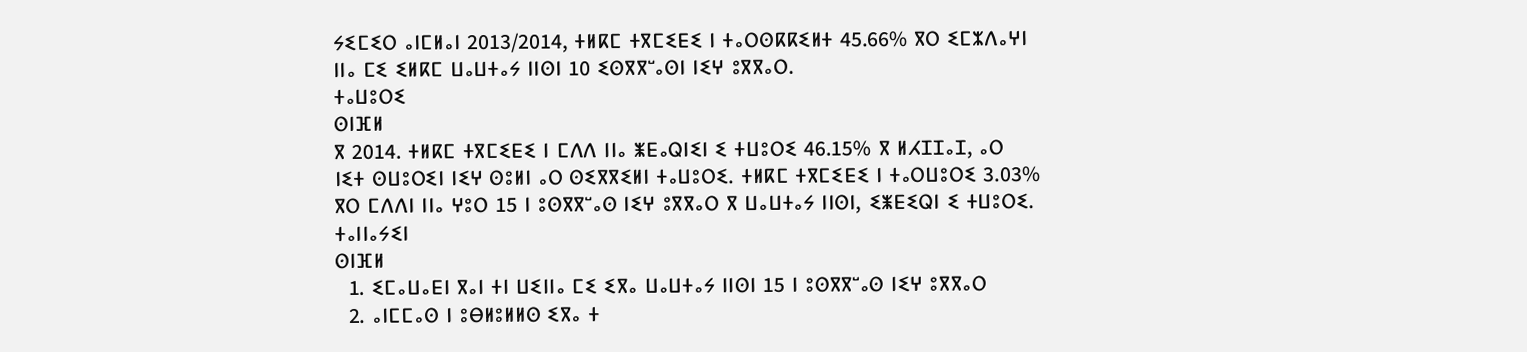ⵢⵉⵎⵉⵔ ⴰⵏⵎⵍⴰⵏ 2013/2014, ⵜⵍⴽⵎ ⵜⴳⵎⵉⴹⵉ ⵏ ⵜⴰⵔⵙⴽⴽⵉⵍⵜ 45.66% ⴳⵔ ⵉⵎⵣⴷⴰⵖⵏ ⵏⵏⴰ ⵎⵉ ⵉⵍⴽⵎ ⵡⴰⵡⵜⴰⵢ ⵏⵏⵙⵏ 10 ⵉⵙⴳⴳⵯⴰⵙⵏ ⵏⵉⵖ ⵓⴳⴳⴰⵔ.
ⵜⴰⵡⵓⵔⵉ
ⵙⵏⴼⵍ
ⴳ 2014. ⵜⵍⴽⵎ ⵜⴳⵎⵉⴹⵉ ⵏ ⵎⴷⴷ ⵏⵏⴰ ⵥⴹⴰⵕⵏⵉⵏ ⵉ ⵜⵡⵓⵔⵉ 46.15% ⴳ ⵍⵃⵊⵊⴰⵊ, ⴰⵔ ⵏⵉⵜ ⵙⵡⵓⵔⵉⵏ ⵏⵉⵖ ⵙⵓⵍⵏ ⴰⵔ ⵙⵉⴳⴳⵉⵍⵏ ⵜⴰⵡⵓⵔⵉ. ⵜⵍⴽⵎ ⵜⴳⵎⵉⴹⵉ ⵏ ⵜⴰⵔⵡⵓⵔⵉ 3.03% ⴳⵔ ⵎⴷⴷⵏ ⵏⵏⴰ ⵖⵓⵔ 15 ⵏ ⵓⵙⴳⴳⵯⴰⵙ ⵏⵉⵖ ⵓⴳⴳⴰⵔ ⴳ ⵡⴰⵡⵜⴰⵢ ⵏⵏⵙⵏ, ⵉⵥⴹⵉⵕⵏ ⵉ ⵜⵡⵓⵔⵉ.
ⵜⴰⵏⵏⴰⵢⵉⵏ
ⵙⵏⴼⵍ
  1. ⵉⵎⴰⵡⴰⴹⵏ ⴳⴰⵏ ⵜⵏ ⵡⵉⵏⵏⴰ ⵎⵉ ⵉⴳⴰ ⵡⴰⵡⵜⴰⵢ ⵏⵏⵙⵏ 15 ⵏ ⵓⵙⴳⴳⵯⴰⵙ ⵏⵉⵖ ⵓⴳⴳⴰⵔ
  2. ⴰⵏⵎⵎⴰⵙ ⵏ ⵓⴱⵍⵓⵍⵍⵙ ⵉⴳⴰ ⵜ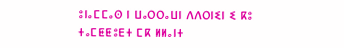ⵓⵏⴰⵎⵎⴰⵙ ⵏ ⵡⴰⵔⵔⴰⵡⵏ ⴷⴷⵔⵏⵉⵏ ⵉ ⴽⵓ ⵜⴰⵎⵟⵟⵓⴹⵜ ⵎⴽ ⵍⵍⴰⵏⵜ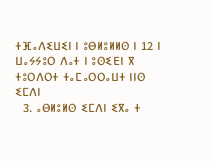ⵜⴼⴰⴷⵉⵡⵉⵏ ⵏ ⵓⴱⵍⵓⵍⵍⵙ ⵏ 12 ⵏ ⵡⴰⵢⵢⵓⵔ ⴷⴰⵜ ⵏ ⵓⵙⵉⴹⵏ ⴳ ⵜⵓⵔⴷⵔⵜ ⵜⴰⵎⴰⵔⵔⴰⵡⵜ ⵏⵏⵙ ⵉⵎⴷⵏ
  3. ⴰⴱⵍⵓⵍⵙ ⵉⵎⴷⵏ ⵉⴳⴰ ⵜ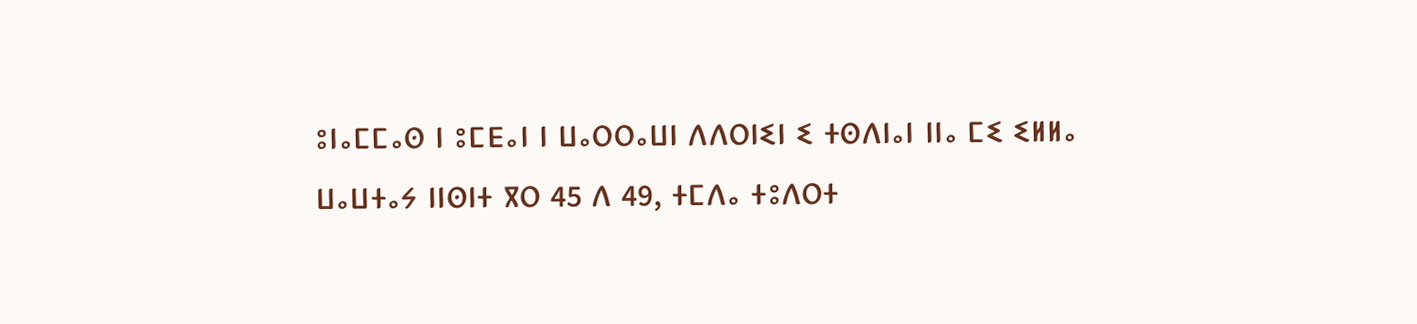ⵓⵏⴰⵎⵎⴰⵙ ⵏ ⵓⵎⴹⴰⵏ ⵏ ⵡⴰⵔⵔⴰⵡⵏ ⴷⴷⵔⵏⵉⵏ ⵉ ⵜⵙⴷⵏⴰⵏ ⵏⵏⴰ ⵎⵉ ⵉⵍⵍⴰ ⵡⴰⵡⵜⴰⵢ ⵏⵏⵙⵏⵜ ⴳⵔ 45 ⴷ 49, ⵜⵎⴷⴰ ⵜⵓⴷⵔⵜ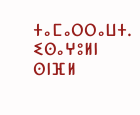ⵜⴰⵎⴰⵔⵔⴰⵡⵜ.
ⵉⵙⴰⵖⵓⵍⵏ
ⵙⵏⴼⵍ